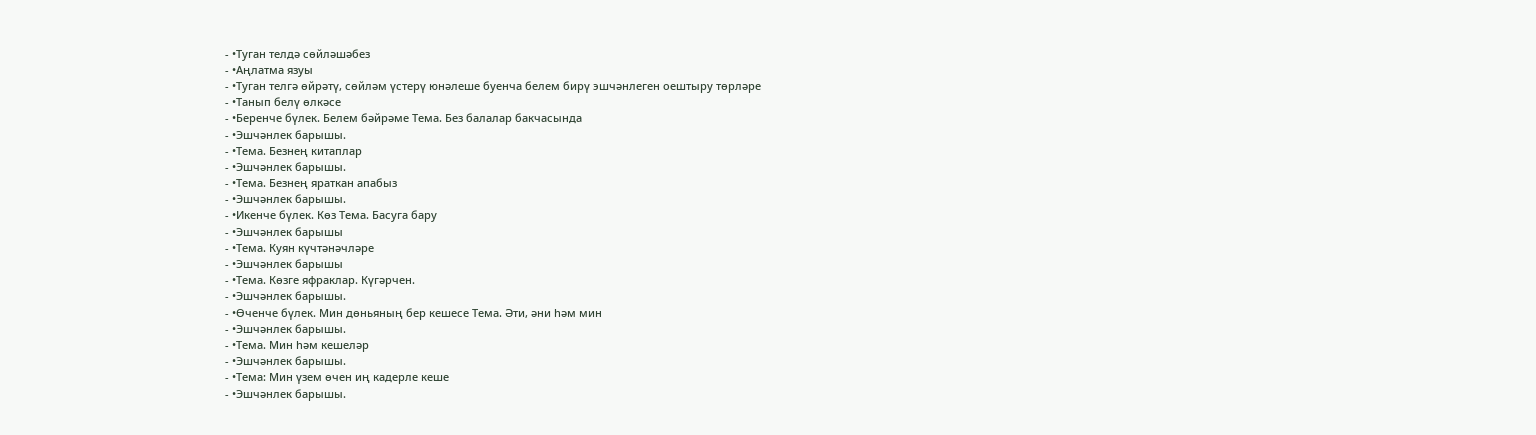- •Туган телдә сөйләшәбез
- •Аңлатма язуы
- •Туган телгә өйрәтү, сөйләм үстерү юнәлеше буенча белем бирү эшчәнлеген оештыру төрләре
- •Танып белү өлкәсе
- •Беренче бүлек. Белем бәйрәме Тема. Без балалар бакчасында
- •Эшчәнлек барышы.
- •Тема. Безнең китаплар
- •Эшчәнлек барышы.
- •Тема. Безнең яраткан апабыз
- •Эшчәнлек барышы.
- •Икенче бүлек. Көз Тема. Басуга бару
- •Эшчәнлек барышы
- •Тема. Куян күчтәнәчләре
- •Эшчәнлек барышы
- •Тема. Көзге яфраклар. Күгәрчен.
- •Эшчәнлек барышы.
- •Өченче бүлек. Мин дөньяның бер кешесе Тема. Әти, әни һәм мин
- •Эшчәнлек барышы.
- •Тема. Мин һәм кешеләр
- •Эшчәнлек барышы.
- •Тема: Мин үзем өчен иң кадерле кеше
- •Эшчәнлек барышы.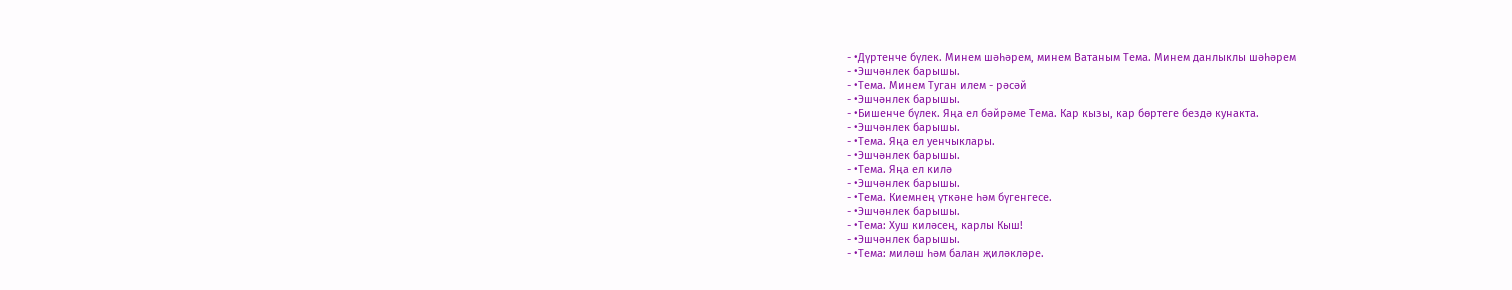- •Дүртенче бүлек. Минем шәһәрем, минем Ватаным Тема. Минем данлыклы шәһәрем
- •Эшчәнлек барышы.
- •Тема. Минем Туган илем - рәсәй
- •Эшчәнлек барышы.
- •Бишенче бүлек. Яңа ел бәйрәме Тема. Кар кызы, кар бөртеге бездә кунакта.
- •Эшчәнлек барышы.
- •Тема. Яңа ел уенчыклары.
- •Эшчәнлек барышы.
- •Тема. Яңа ел килә
- •Эшчәнлек барышы.
- •Тема. Киемнең үткәне һәм бүгенгесе.
- •Эшчәнлек барышы.
- •Тема: Хуш киләсең, карлы Кыш!
- •Эшчәнлек барышы.
- •Тема: миләш һәм балан җиләкләре.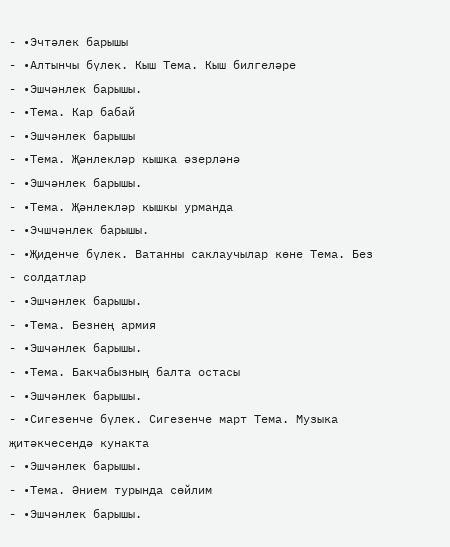- •Эчтәлек барышы
- •Алтынчы бүлек. Кыш Тема. Кыш билгеләре
- •Эшчәнлек барышы.
- •Тема. Кар бабай
- •Эшчәнлек барышы
- •Тема. Җәнлекләр кышка әзерләнә
- •Эшчәнлек барышы.
- •Тема. Җәнлекләр кышкы урманда
- •Эчшчәнлек барышы.
- •Җиденче бүлек. Ватанны саклаучылар көне Тема. Без - солдатлар
- •Эшчәнлек барышы.
- •Тема. Безнең армия
- •Эшчәнлек барышы.
- •Тема. Бакчабызның балта остасы
- •Эшчәнлек барышы.
- •Сигезенче бүлек. Сигезенче март Тема. Музыка җитәкчесендә кунакта
- •Эшчәнлек барышы.
- •Тема. Әнием турында сөйлим
- •Эшчәнлек барышы.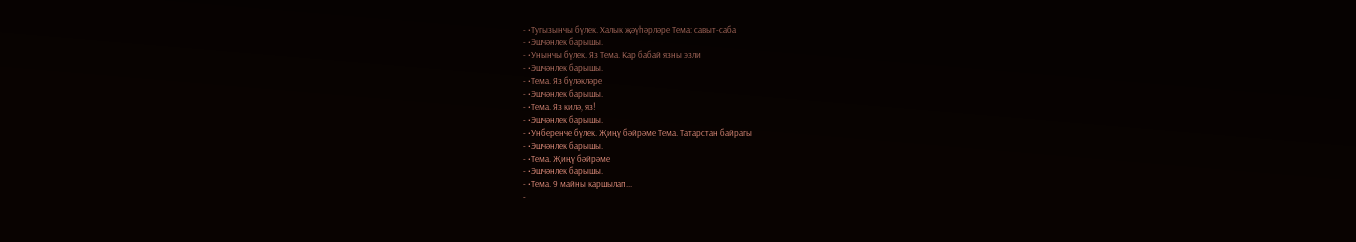- •Тугызынчы бүлек. Халык җәүһәрләре Тема: савыт-саба
- •Эшчәнлек барышы.
- •Унынчы бүлек. Яз Тема. Кар бабай язны эзли
- •Эшчәнлек барышы.
- •Тема. Яз бүләкләре
- •Эшчәнлек барышы.
- •Тема. Яз килә, яз!
- •Эшчәнлек барышы.
- •Унберенче бүлек. Җиңү бәйрәме Тема. Татарстан байрагы
- •Эшчәнлек барышы.
- •Тема. Җиңү бәйрәме
- •Эшчәнлек барышы.
- •Тема. 9 майны каршылап...
-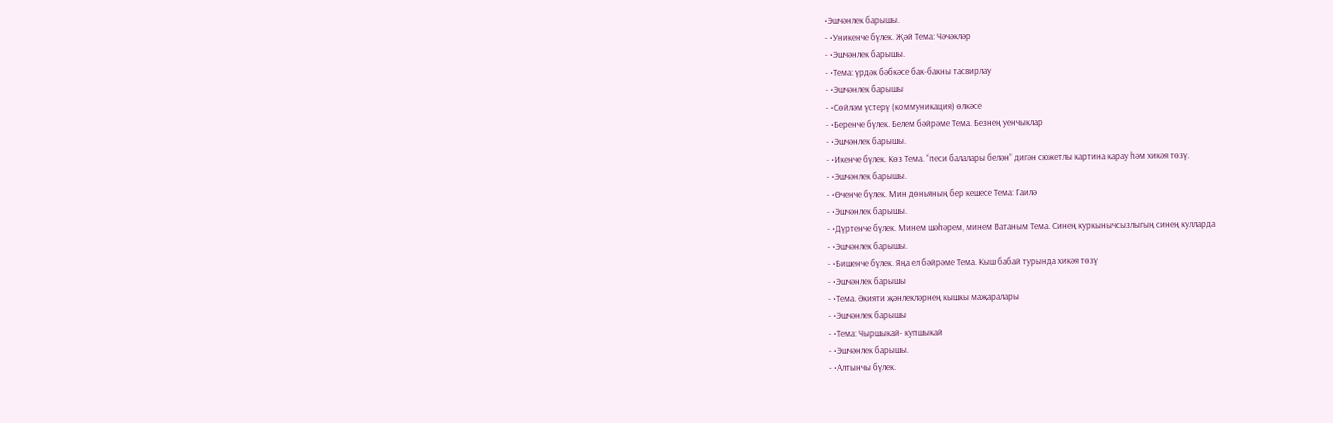•Эшчәнлек барышы.
- •Уникенче бүлек. Җәй Тема: Чәчәкләр
- •Эшчәнлек барышы.
- •Тема: үрдәк бәбкәсе бак-бакны тасвирлау
- •Эшчәнлек барышы
- •Сөйләм үстерү (коммуникация) өлкәсе
- •Беренче бүлек. Белем бәйрәме Тема. Безнең уенчыклар
- •Эшчәнлек барышы.
- •Икенче бүлек. Көз Тема. “песи балалары белән” дигән сюжетлы картина карау һәм хикәя төзү.
- •Эшчәнлек барышы.
- •Өченче бүлек. Мин дөньяның бер кешесе Тема: Гаилә
- •Эшчәнлек барышы.
- •Дүртенче бүлек. Минем шәһәрем, минем Ватаным Тема. Синең куркынычсызлыгың синең кулларда
- •Эшчәнлек барышы.
- •Бишенче бүлек. Яңа ел бәйрәме Тема. Кыш бабай турында хикәя төзү
- •Эшчәнлек барышы
- •Тема. Әкияти җәнлекләрнең кышкы маҗаралары
- •Эшчәнлек барышы
- •Тема: Чыршыкай- купшыкай
- •Эшчәнлек барышы.
- •Алтынчы бүлек.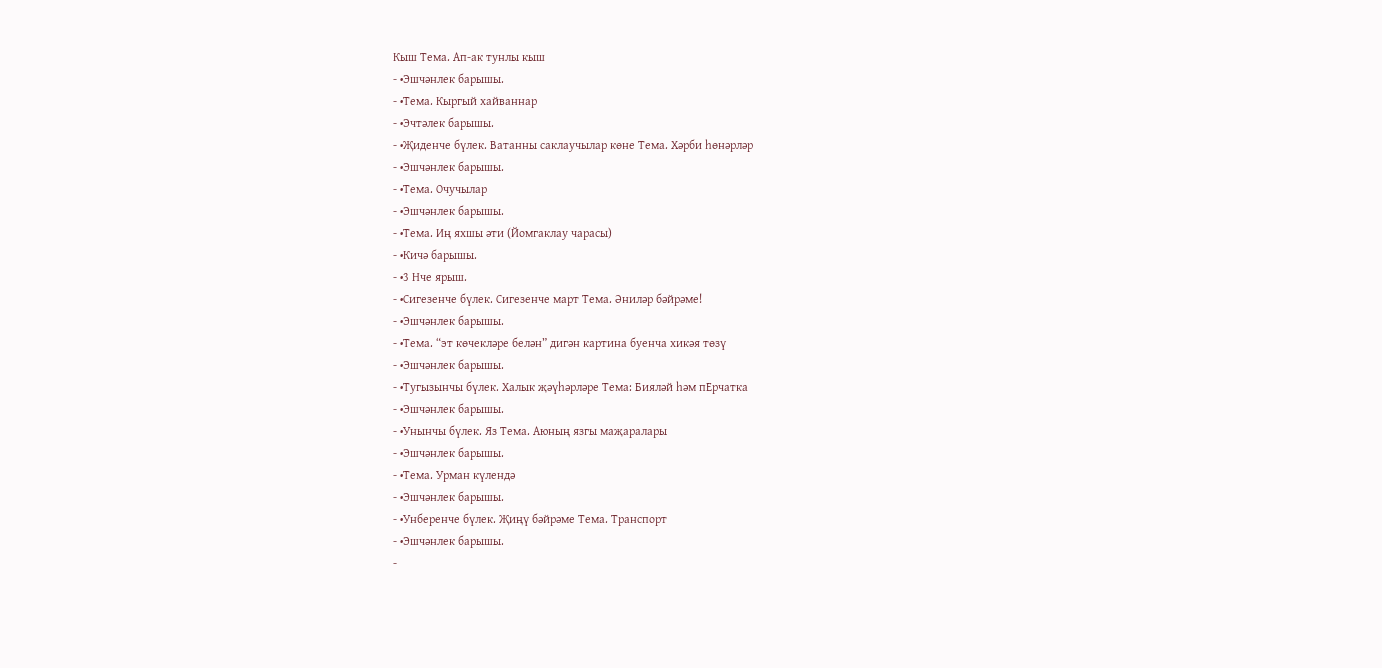Кыш Тема. Ап-ак тунлы кыш
- •Эшчәнлек барышы.
- •Тема. Кыргый хайваннар
- •Эчтәлек барышы.
- •Җиденче бүлек. Ватанны саклаучылар көне Тема. Хәрби һөнәрләр
- •Эшчәнлек барышы.
- •Тема. Очучылар
- •Эшчәнлек барышы.
- •Тема. Иң яхшы әти (Йомгаклау чарасы)
- •Кичә барышы.
- •3 Нче ярыш.
- •Сигезенче бүлек. Сигезенче март Тема. Әниләр бәйрәме!
- •Эшчәнлек барышы.
- •Тема. “эт көчекләре белән” дигән картина буенча хикәя төзү
- •Эшчәнлек барышы.
- •Тугызынчы бүлек. Халык җәүһәрләре Тема: Бияләй һәм пЕрчатка
- •Эшчәнлек барышы.
- •Унынчы бүлек. Яз Тема. Аюның язгы маҗаралары
- •Эшчәнлек барышы.
- •Тема. Урман күлендә
- •Эшчәнлек барышы.
- •Унберенче бүлек. Җиңү бәйрәме Тема. Транспорт
- •Эшчәнлек барышы.
-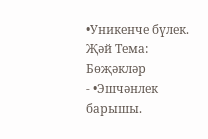•Уникенче бүлек. Җәй Тема: Бөҗәкләр
- •Эшчәнлек барышы.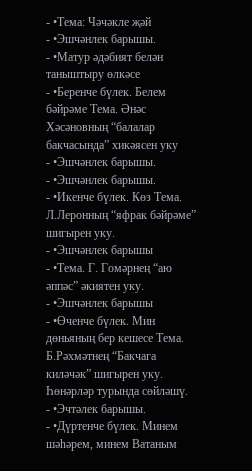- •Тема: Чәчәкле җәй
- •Эшчәнлек барышы.
- •Матур әдәбият белән таныштыру өлкәсе
- •Беренче бүлек. Белем бәйрәме Тема. Әнәс Хәсәновның “балалар бакчасында” хикәясен уку
- •Эшчәнлек барышы.
- •Эшчәнлек барышы.
- •Икенче бүлек. Көз Тема. Л.Леронның “яфрак бәйрәме” шигырен уку.
- •Эшчәнлек барышы
- •Тема. Г. Гомәрнең “аю әппәс” әкиятен уку.
- •Эшчәнлек барышы
- •Өченче бүлек. Мин дөньяның бер кешесе Тема. Б.Рәхмәтнең “Бакчага киләчәк” шигырен уку. Һөнәрләр турында сөйләшү.
- •Эчтәлек барышы.
- •Дүртенче бүлек. Минем шәһәрем, минем Ватаным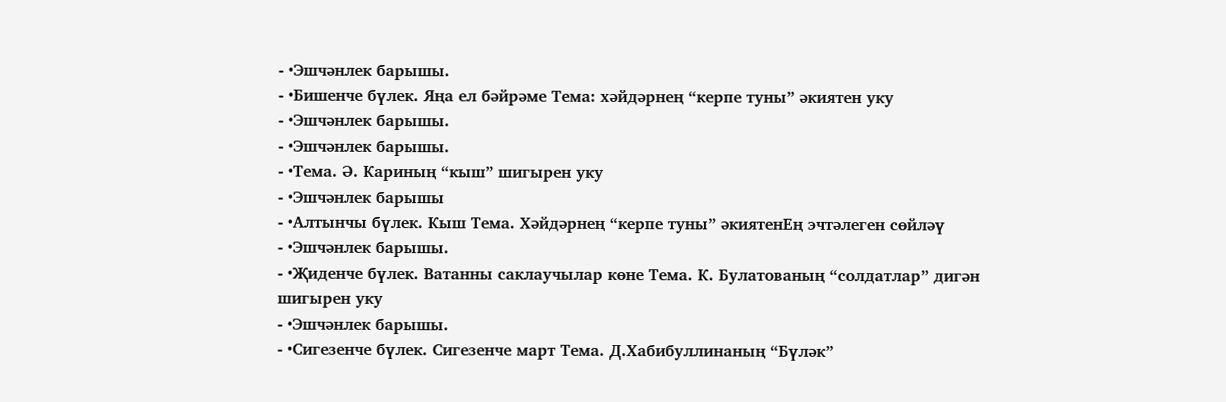- •Эшчәнлек барышы.
- •Бишенче бүлек. Яңа ел бәйрәме Тема: хәйдәрнең “керпе туны” әкиятен уку
- •Эшчәнлек барышы.
- •Эшчәнлек барышы.
- •Тема. Ә. Кариның “кыш” шигырен уку
- •Эшчәнлек барышы
- •Алтынчы бүлек. Кыш Тема. Хәйдәрнең “керпе туны” әкиятенЕң эчтәлеген сөйләү
- •Эшчәнлек барышы.
- •Җиденче бүлек. Ватанны саклаучылар көне Тема. К. Булатованың “солдатлар” дигән шигырен уку
- •Эшчәнлек барышы.
- •Сигезенче бүлек. Сигезенче март Тема. Д.Хабибуллинаның “Бүләк”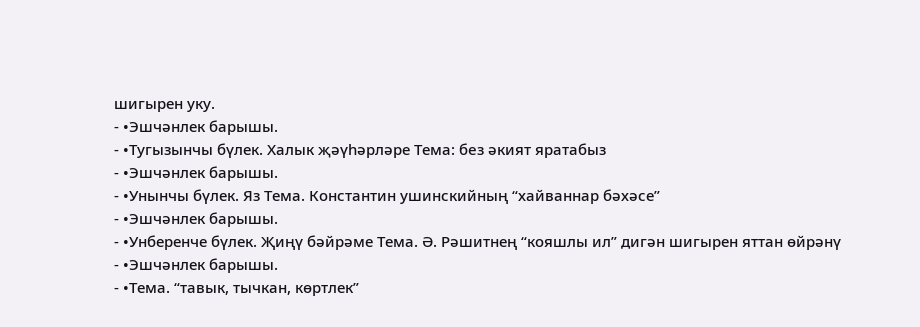шигырен уку.
- •Эшчәнлек барышы.
- •Тугызынчы бүлек. Халык җәүһәрләре Тема: бeз әкият яратабыз
- •Эшчәнлек барышы.
- •Унынчы бүлек. Яз Тема. Константин ушинскийның “хайваннар бәхәсе”
- •Эшчәнлек барышы.
- •Унберенче бүлек. Җиңү бәйрәме Тема. Ә. Рәшитнең “кояшлы ил” дигән шигырен яттан өйрәнү
- •Эшчәнлек барышы.
- •Тема. “тавык, тычкан, көртлек”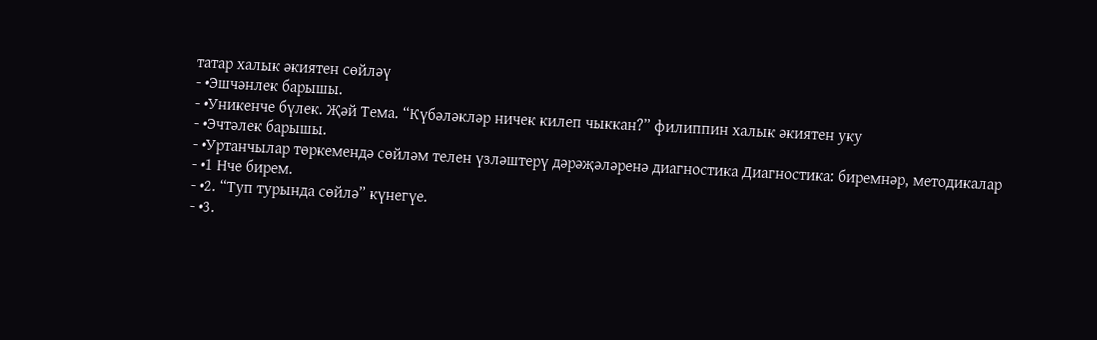татар халык әкиятен сөйләү
- •Эшчәнлек барышы.
- •Уникенче бүлек. Җәй Тема. “Күбәләкләр ничек килеп чыккан?” филиппин халык әкиятен уку
- •Эчтәлек барышы.
- •Уртанчылар төркемендә сөйләм телен үзләштерү дәрәҗәләренә диагностика Диагностика: биремнәр, методикалар
- •1 Нче бирем.
- •2. “Туп турында сөйлә” күнегүе.
- •3.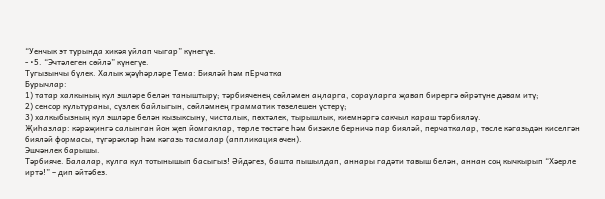“Уенчык эт турында хикәя уйлап чыгар” күнегүе.
- •5. “Эчтәлеген сөйлә” күнегүе.
Тугызынчы бүлек. Халык җәүһәрләре Тема: Бияләй һәм пЕрчатка
Бурычлар:
1) татар халкының кул эшләре белән таныштыру; тәрбияченең сөйләмен аңларга, сорауларга җавап бирергә өйрәтүне дәвам итү;
2) сенсор культураны, сүзлек байлыгын, сөйләмнең грамматик төзелешен үстерү;
3) халкыбызның кул эшләре белән кызыксыну, чисталык, пөхтәлек, тырышлык, киемнәргә сакчыл караш тәрбияләү.
Җиһазлар: кәрәҗингә салынган йон җеп йомгаклар, төрле төстәге һәм бизәкле берничә пар бияләй, перчаткалар, төсле кәгазьдән киселгән бияләй формасы, түгәрәкләр һәм кәгазь тасмалар (аппликация өчен).
Эшчәнлек барышы.
Тәрбияче. Балалар, кулга кул тотынышып басыгыз! Әйдәгез, башта пышылдап, аннары гадәти тавыш белән, аннан соң кычкырып “Хәерле иртә!” – дип әйтәбез.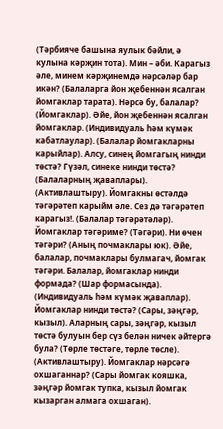(Тәрбияче башына яулык бәйли, ә кулына кәрҗин тота). Мин – әби. Карагыз әле, минем кәрҗинемдә нәрсәләр бар икән? (Балаларга йон җебеннән ясалган йомгаклар тарата). Нәрсә бу, балалар? (Йомгаклар). Әйе, йон җебеннән ясалган йомгаклар. (Индивидуаль һәм күмәк кабатлаулар). (Балалар йомгакларны карыйлар). Алсу, синең йомгагың нинди төстә? Гүзәл, синеке нинди төстә? (Балаларның җаваплары). (Активлаштыру). Йомгакны өстәлдә тәгәрәтеп карыйм әле. Сез дә тәгәрәтеп карагыз!. (Балалар тәгәрәтәләр). Йомгаклар тәгәриме? (Тәгәри). Ни өчен тәгәри? (Аның почмаклары юк). Әйе, балалар, почмаклары булмагач, йомгак тәгәри. Балалар, йомгаклар нинди формада? (Шар формасында). (Индивидуаль һәм күмәк җаваплар). Йомгаклар нинди төстә? (Сары, зәңгәр, кызыл). Аларның сары, зәңгәр, кызыл төстә булуын бер сүз белән ничек әйтергә була? (Төрле төстәге, төрле төсле). (Активлаштыру). Йомгаклар нәрсәгә охшаганнар? (Сары йомгак кояшка, зәңгәр йомгак тупка, кызыл йомгак кызарган алмага охшаган).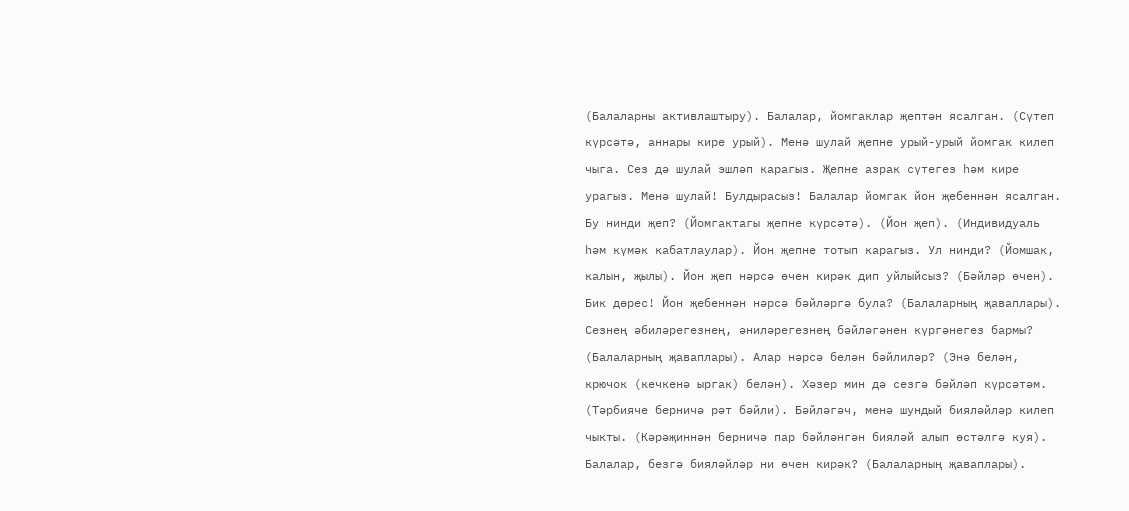(Балаларны активлаштыру). Балалар, йомгаклар җептән ясалган. (Сүтеп күрсәтә, аннары кире урый). Менә шулай җепне урый-урый йомгак килеп чыга. Сез дә шулай эшләп карагыз. Җепне азрак сүтегез һәм кире урагыз. Менә шулай! Булдырасыз! Балалар йомгак йон җебеннән ясалган. Бу нинди җеп? (Йомгактагы җепне күрсәтә). (Йон җеп). (Индивидуаль һәм күмәк кабатлаулар). Йон җепне тотып карагыз. Ул нинди? (Йомшак, калын, җылы). Йон җеп нәрсә өчен кирәк дип уйлыйсыз? (Бәйләр өчен). Бик дөрес! Йон җебеннән нәрсә бәйләргә була? (Балаларның җаваплары). Сезнең әбиләрегезнең, әниләрегезнең бәйләгәнен күргәнегез бармы? (Балаларның җаваплары). Алар нәрсә белән бәйлиләр? (Энә белән, крючок (кечкенә ыргак) белән). Хәзер мин дә сезгә бәйләп күрсәтәм. (Тәрбияче берничә рәт бәйли). Бәйләгәч, менә шундый бияләйләр килеп чыкты. (Кәрәҗиннән берничә пар бәйләнгән бияләй алып өстәлгә куя). Балалар, безгә бияләйләр ни өчен кирәк? (Балаларның җаваплары).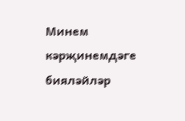Минем кәрҗинемдәге бияләйләр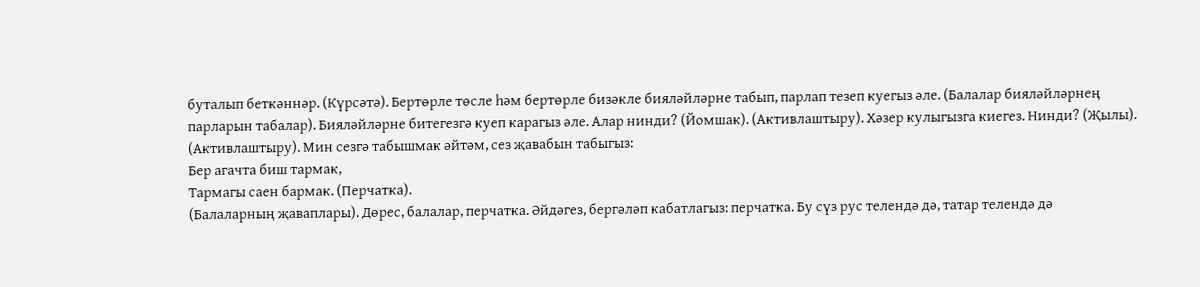буталып беткәннәр. (Күрсәтә). Бертөрле төсле һәм бертөрле бизәкле бияләйләрне табып, парлап тезеп куегыз әле. (Балалар бияләйләрнең парларын табалар). Бияләйләрне битегезгә куеп карагыз әле. Алар нинди? (Йомшак). (Активлаштыру). Хәзер кулыгызга киегез. Нинди? (Җылы). (Активлаштыру). Мин сезгә табышмак әйтәм, сез җавабын табыгыз:
Бер агачта биш тармак,
Тармагы саен бармак. (Перчатка).
(Балаларның җаваплары). Дөрес, балалар, перчатка. Әйдәгез, бергәләп кабатлагыз: перчатка. Бу сүз рус телендә дә, татар телендә дә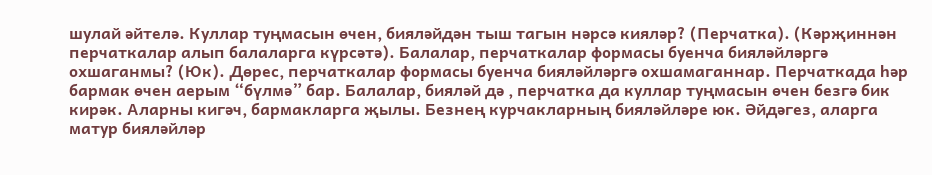шулай әйтелә. Куллар туңмасын өчен, бияләйдән тыш тагын нәрсә кияләр? (Перчатка). (Кәрҗиннән перчаткалар алып балаларга күрсәтә). Балалар, перчаткалар формасы буенча бияләйләргә охшаганмы? (Юк). Дөрес, перчаткалар формасы буенча бияләйләргә охшамаганнар. Перчаткада һәр бармак өчен аерым “бүлмә” бар. Балалар, бияләй дә , перчатка да куллар туңмасын өчен безгә бик кирәк. Аларны кигәч, бармакларга җылы. Безнең курчакларның бияләйләре юк. Әйдәгез, аларга матур бияләйләр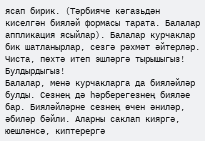ясап бирик. (Тәрбияче кәгазьдән киселгән бияләй формасы тарата. Балалар аппликация ясыйлар). Балалар курчаклар бик шатланырлар, сезгә рәхмәт әйтерләр. Чиста, пөхтә итеп эшләргә тырышыгыз! Булдырдыгыз!
Балалар, менә курчакларга да бияләйләр булды. Сезнең дә һәрберегезнең бияләе бар. Бияләйләрне сезнең өчен әниләр, әбиләр бәйли. Аларны саклап кияргә, юешләнсә, киптерергә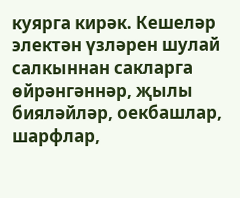куярга кирәк. Кешеләр электән үзләрен шулай салкыннан сакларга өйрәнгәннәр, җылы бияләйләр, оекбашлар, шарфлар,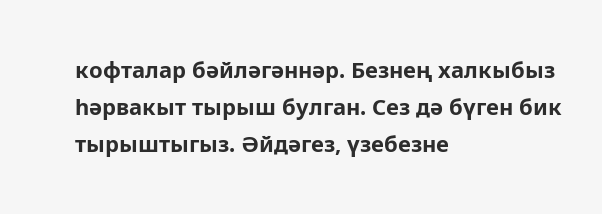кофталар бәйләгәннәр. Безнең халкыбыз һәрвакыт тырыш булган. Сез дә бүген бик тырыштыгыз. Әйдәгез, үзебезне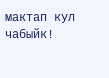мактап кул чабыйк!